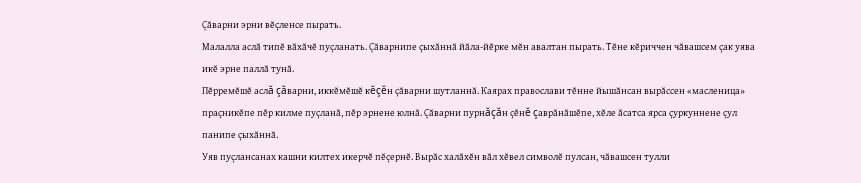Çăварни эрни вĕçленсе пырать.
Малалла аслă типĕ вăхăчĕ пуçланать. Çăварнипе çыхăннă йăла-йĕрке мĕн авалтан пырать. Тĕне кĕриччен чăвашсем çак уява икĕ эрне паллă тунă.
Пĕрремĕшĕ аслă çăварни, иккĕмĕшĕ кĕçĕн çăварни шутланнă. Каярах православи тĕнне йышăнсан вырăссен «масленица» праçникĕпе пĕр килме пуçланă, пĕр эрнене юлнă. Çăварни пурнăçăн çĕнĕ çаврăнăшĕпе, хĕле ăсатса ярса çуркуннене çул панипе çыхăннă.
Уяв пуçлансанах кашни килтех икерчĕ пĕçернĕ. Вырăс халăхĕн вăл хĕвел символĕ пулсан, чăвашсен тулли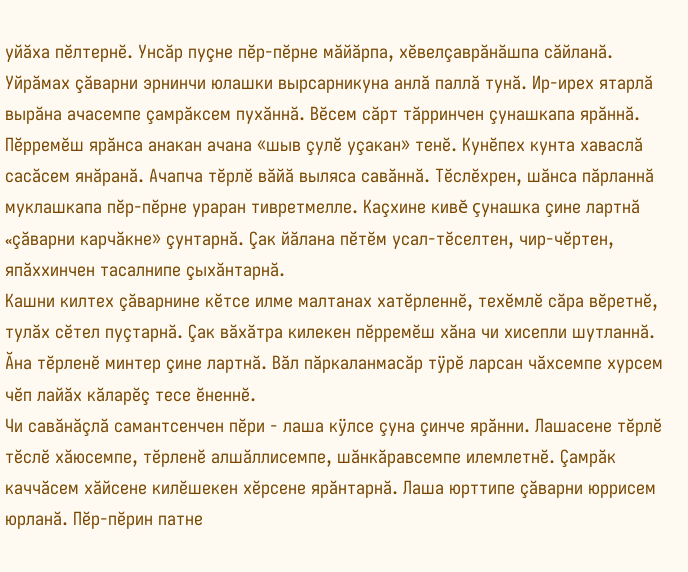уйăха пĕлтернĕ. Унсăр пуçне пĕр-пĕрне мăйăрпа, хĕвелçаврăнăшпа сăйланă. Уйрăмах çăварни эрнинчи юлашки вырсарникуна анлă паллă тунă. Ир-ирех ятарлă вырăна ачасемпе çамрăксем пухăннă. Вĕсем сăрт тăрринчен çунашкапа ярăннă. Пĕрремĕш ярăнса анакан ачана «шыв çулĕ уçакан» тенĕ. Кунĕпех кунта хаваслă сасăсем янăранă. Ачапча тĕрлĕ вăйă выляса савăннă. Тĕслĕхрен, шăнса пăрланнă муклашкапа пĕр-пĕрне ураран тивретмелле. Каçхине кивĕ çунашка çине лартнă «çăварни карчăкне» çунтарнă. Çак йăлана пĕтĕм усал-тĕселтен, чир-чĕртен, япăххинчен тасалнипе çыхăнтарнă.
Кашни килтех çăварнине кĕтсе илме малтанах хатĕрленнĕ, техĕмлĕ сăра вĕретнĕ, тулăх сĕтел пуçтарнă. Çак вăхăтра килекен пĕрремĕш хăна чи хисепли шутланнă. Ăна тĕрленĕ минтер çине лартнă. Вăл пăркаланмасăр тÿрĕ ларсан чăхсемпе хурсем чĕп лайăх кăларĕç тесе ĕненнĕ.
Чи савăнăçлă самантсенчен пĕри - лаша кÿлсе çуна çинче ярăнни. Лашасене тĕрлĕ тĕслĕ хăюсемпе, тĕрленĕ алшăллисемпе, шăнкăравсемпе илемлетнĕ. Çамрăк каччăсем хăйсене килĕшекен хĕрсене ярăнтарнă. Лаша юрттипе çăварни юррисем юрланă. Пĕр-пĕрин патне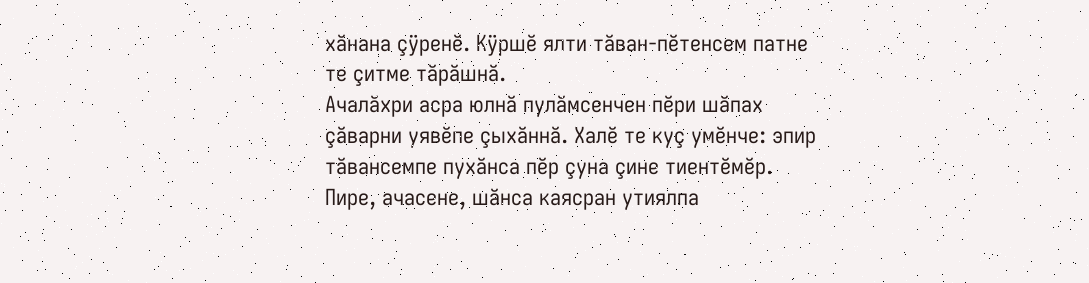хăнана çÿренĕ. Кÿршĕ ялти тăван-пĕтенсем патне те çитме тăрăшнă.
Ачалăхри асра юлнă пулăмсенчен пĕри шăпах çăварни уявĕпе çыхăннă. Халĕ те куç умĕнче: эпир тăвансемпе пухăнса пĕр çуна çине тиентĕмĕр. Пире, ачасене, шăнса каясран утиялпа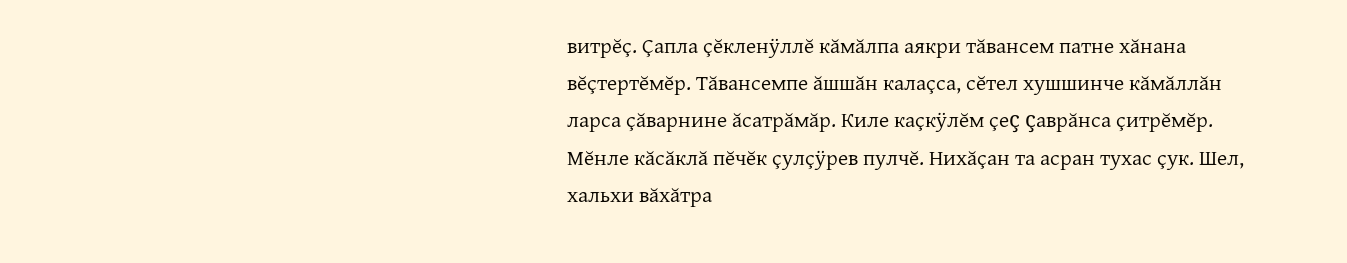витрĕç. Çапла çĕкленÿллĕ кăмăлпа аякри тăвансем патне хăнана вĕçтертĕмĕр. Тăвансемпе ăшшăн калаçса, сĕтел хушшинче кăмăллăн ларса çăварнине ăсатрăмăр. Киле каçкÿлĕм çеç çаврăнса çитрĕмĕр. Мĕнле кăсăклă пĕчĕк çулçÿрев пулчĕ. Нихăçан та асран тухас çук. Шел, хальхи вăхăтра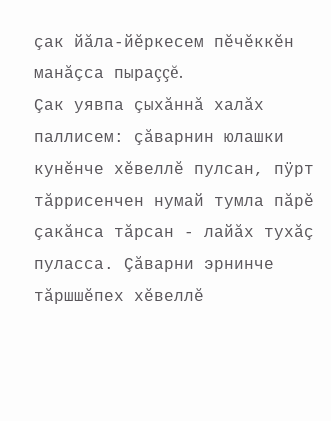çак йăла-йĕркесем пĕчĕккĕн манăçса пыраççĕ.
Çак уявпа çыхăннă халăх паллисем: çăварнин юлашки кунĕнче хĕвеллĕ пулсан, пÿрт тăррисенчен нумай тумла пăрĕ çакăнса тăрсан - лайăх тухăç пуласса. Çăварни эрнинче тăршшĕпех хĕвеллĕ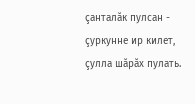çанталăк пулсан - çуркунне ир килет, çулла шăрăх пулать.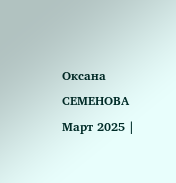Оксана
СЕМЕНОВА
Март 2025 |